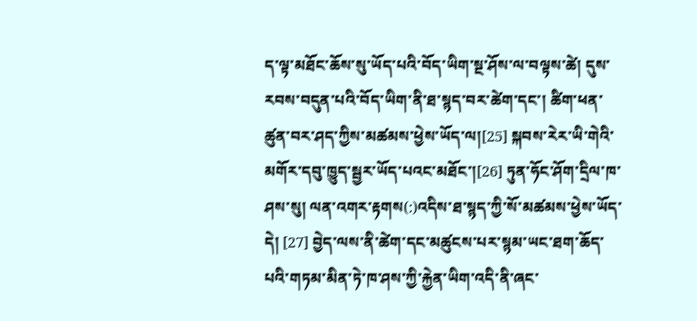ད་ལྟ་མཐོང་ཆོས་སུ་ཡོད་པའི་བོད་ཡིག་སྔ་ཤོས་ལ་བལྟས་ཚེ། དུས་རབས་བདུན་པའི་བོད་ཡིག་ནི་ཐ་སྙད་བར་ཚེག་དང་། ཚིག་ཕན་ཚུན་བར་ཤད་ཀྱིས་མཚམས་ཕྱེས་ཡོད་ལ།[25] སྐབས་རེར་ཡི་གེའི་མགོར་དབུ་ཁྱུད་སྦྱར་ཡོད་པའང་མཐོང་།[26] ཏུན་ཧོང་ཤོག་དྲིལ་ཁ་ཤས་སུ། ལན་འགར་རྟགས(:)འདིས་ཐ་སྙད་ཀྱི་སོ་མཚམས་ཕྱེས་ཡོད་དེ། [27] བྱེད་ལས་ནི་ཚེག་དང་མཚུངས་པར་སྙམ་ཡང་ཐག་ཆོད་པའི་གཏམ་མིན་ཏེ་ཁ་ཤས་ཀྱི་རྐྱེན་ཡིག་འདི་ནི་ཞང་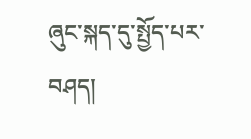ཞུང་སྐད་དུ་སྤྱོད་པར་བཤད།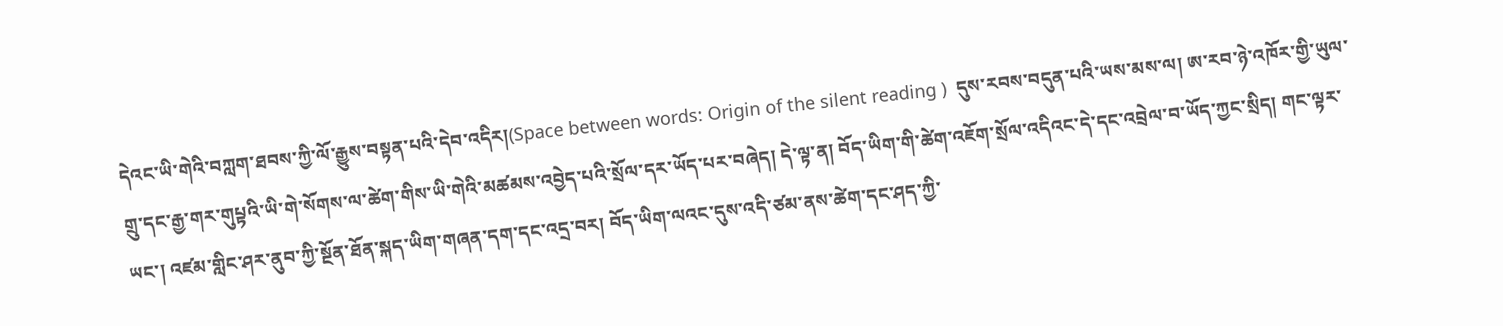དེའང་ཡི་གེའི་བཀླག་ཐབས་ཀྱི་ལོ་རྒྱུས་བསྟན་པའི་དེབ་འདིར།(Space between words: Origin of the silent reading )  དུས་རབས་བདུན་པའི་ཡས་མས་ལ། ཨ་རབ་ཉེ་འཁོར་གྱི་ཡུལ་གྲུ་དང་རྒྱ་གར་གུཔྟའི་ཡི་གེ་སོགས་ལ་ཚེག་གིས་ཡི་གེའི་མཚམས་འབྱེད་པའི་སྲོལ་དར་ཡོད་པར་བཞེད། དེ་ལྟ་ན། བོད་ཡིག་གི་ཚེག་འཇོག་སྲོལ་འདིའང་དེ་དང་འབྲེལ་བ་ཡོད་ཀྱང་སྲིད། གང་ལྟར་ཡང་། འཛམ་གླིང་ཤར་ནུབ་ཀྱི་སྔོན་ཐོན་སྐད་ཡིག་གཞན་དག་དང་འདྲ་བར། བོད་ཡིག་ལའང་དུས་འདི་ཙམ་ནས་ཚེག་དང་ཤད་ཀྱི་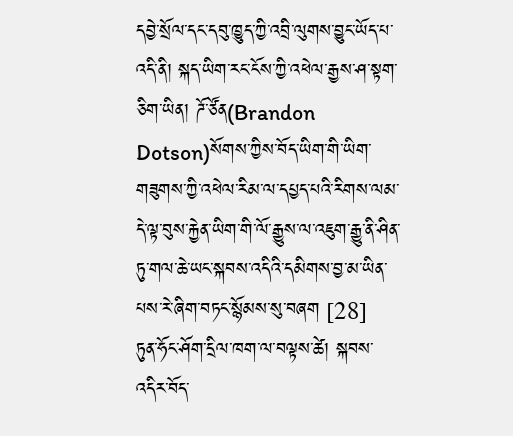དབྱེ་སྲོལ་དང་དབུ་ཁྱུད་ཀྱི་འབྲི་ལུགས་བྱུང་ཡོད་པ་འདི་ནི། སྐད་ཡིག་རང་ངོས་ཀྱི་འཕེལ་རྒྱས་ཤ་སྟག་ཅིག་ཡིན། ཌོ་ཙོན(Brandon Dotson)སོགས་ཀྱིས་བོད་ཡིག་གི་ཡིག་གཟུགས་ཀྱི་འཕེལ་རིམ་ལ་དཔྱད་པའི་རིགས་ལམ་དེ་ལྟ་བུས་རྐྱེན་ཡིག་གི་ལོ་རྒྱུས་ལ་འཇུག་རྒྱུ་ནི་ཤིན་ཏུ་གལ་ཆེ་ཡང་སྐབས་འདིའི་དམིགས་བྱ་མ་ཡིན་པས་རེ་ཞིག་བཏང་སྙོམས་སུ་བཞག [28]
ཏུན་ཧོང་ཤོག་དྲིལ་ཁག་ལ་བལྟས་ཚེ། སྐབས་འདིར་བོད་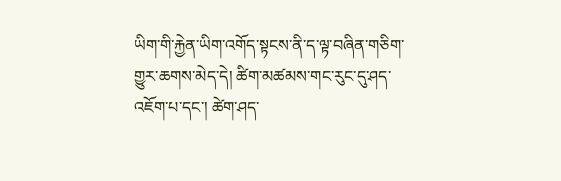ཡིག་གི་རྐྱེན་ཡིག་འགོད་སྟངས་ནི་ད་ལྟ་བཞིན་གཅིག་གྱུར་ཆགས་མེད་དེ། ཚིག་མཚམས་གང་རུང་དུ་ཤད་འཇོག་པ་དང་། ཚེག་ཤད་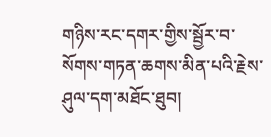གཉིས་རང་དགར་གྱིས་སྦྱོར་བ་སོགས་གཏན་ཆགས་མིན་པའི་རྗེས་ཤུལ་དག་མཐོང་ཐུབ།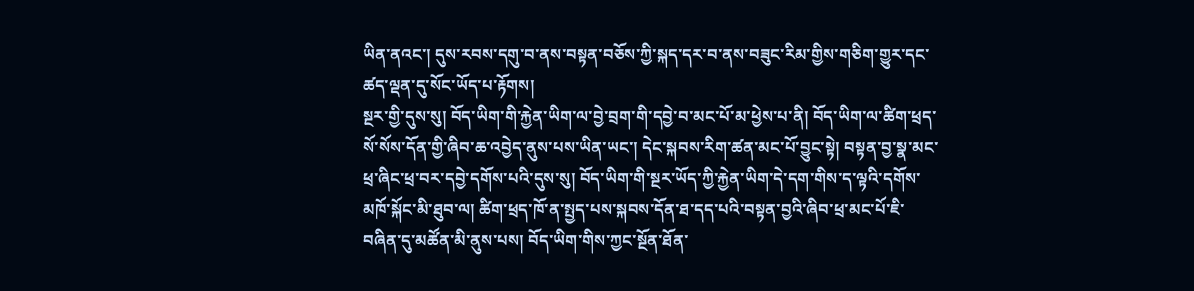ཡིན་ནའང་། དུས་རབས་དགུ་བ་ནས་བསྟན་བཅོས་ཀྱི་སྐད་དར་བ་ནས་བཟུང་རིམ་གྱིས་གཅིག་གྱུར་དང་ཚད་ལྡན་དུ་སོང་ཡོད་པ་རྟོགས།
སྔར་གྱི་དུས་སུ། བོད་ཡིག་གི་རྐྱེན་ཡིག་ལ་བྱེ་བྲག་གི་དབྱེ་བ་མང་པོ་མ་ཕྱེས་པ་ནི། བོད་ཡིག་ལ་ཚིག་ཕྲད་སོ་སོས་དོན་གྱི་ཞིབ་ཆ་འབྱེད་ནུས་པས་ཡིན་ཡང་། དེང་སྐབས་རིག་ཚན་མང་པོ་བྱུང་སྟེ། བསྟན་བྱ་སྣ་མང་ཕྲ་ཞིང་ཕྲ་བར་དབྱེ་དགོས་པའི་དུས་སུ། བོད་ཡིག་གི་སྔར་ཡོད་ཀྱི་རྐྱེན་ཡིག་དེ་དག་གིས་ད་ལྟའི་དགོས་མཁོ་སྐོང་མི་ཐུབ་ལ། ཚིག་ཕྲད་ཁོ་ན་སྤྱད་པས་སྐབས་དོན་ཐ་དད་པའི་བསྟན་བྱའི་ཞིབ་ཕྲ་མང་པོ་ཇི་བཞིན་དུ་མཚོན་མི་ནུས་པས། བོད་ཡིག་གིས་ཀྱང་སྔོན་ཐོན་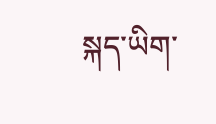སྐད་ཡིག་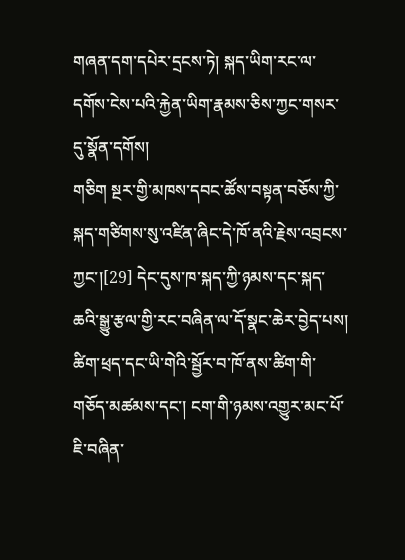གཞན་དག་དཔེར་དྲངས་ཏེ། སྐད་ཡིག་རང་ལ་དགོས་ངེས་པའི་རྐྱེན་ཡིག་རྣམས་ཅིས་ཀྱང་གསར་དུ་སྣོན་དགོས།
གཅིག སྔར་གྱི་མཁས་དབང་ཚོས་བསྟན་བཅོས་ཀྱི་སྐད་གཙིགས་སུ་འཛིན་ཞིང་དེ་ཁོ་ནའི་རྗེས་འབྲངས་ཀྱང་།[29] དེང་དུས་ཁ་སྐད་ཀྱི་ཉམས་དང་སྐད་ཆའི་སྒྱུ་རྩལ་གྱི་རང་བཞིན་ལ་དོ་སྣང་ཆེར་བྱེད་པས། ཚིག་ཕྲད་དང་ཡི་གེའི་སྦྱོར་བ་ཁོ་ནས་ཚིག་གི་གཅོད་མཚམས་དང་། ངག་གི་ཉམས་འགྱུར་མང་པོ་ཇི་བཞིན་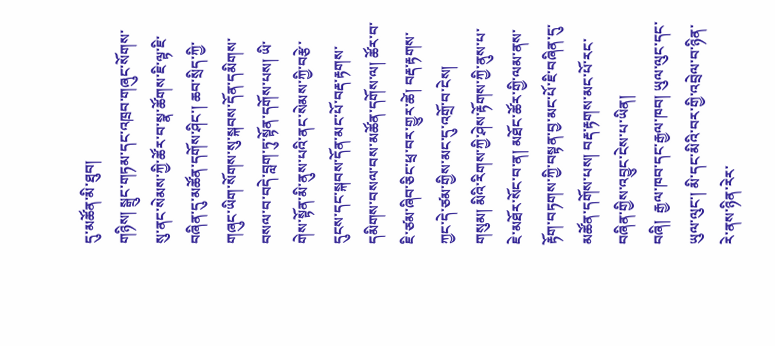དུ་མཚོན་མི་ཐུབ།
གཉིས། སྒྲུང་གཏམ་དང་འཁྲབ་གཞུང་སོགས་སུ་ནང་སེམས་ཀྱི་ཚོར་བ་སྣ་ཚོགས་ཇི་ལྟ་ཇི་བཞིན་དུ་མཚོན་དགོས་ཤིང་། ཆབ་སྲིད་ཀྱི་གཞུང་ཡིག་སོགས་སུ་སྐབས་དོན་དམིགས་བསལ་བ་བདེ་བླག་ཏུ་སྟོན་དགོས་པས། ཡི་གེས་སྟོན་མི་ནུས་པའི་ནང་སེམས་ཀྱི་བརྩེ་དུངས་དང་སྐབས་དོན་མང་པོ་བརྡ་རྟགས་དམིགས་བསལ་བས་མཚོན་དགོས་ལ། ཚོར་བ་ཇི་ཙམ་ཞིབ་ཅིང་ཕྲ་བར་གྱུར་ཚེ། བརྡ་རྟགས་ཀྱང་དེ་ཙམ་གྱིས་མང་དུ་འགྲོ་བ་ངེས།
གསུམ། མིའི་རིགས་ཀྱི་ཤེས་རྟོགས་ཀྱི་ནུས་པ་ཇེ་མཐོར་སོང་བ་ན། མཐོང་ཚོར་གྱི་ལམ་ནས་རྟོག་བཏགས་ཀྱི་བསྟན་བྱ་མང་པོ་ཇི་བཞིན་དུ་མཚོན་དགོས་པས། བརྡ་རྟགས་མང་པོ་རང་བཞིན་གྱིས་འབྱུང་ངེས་པ་ཡིན།
བཞི།  རྒྱལ་ཁབ་དང་རྒྱལ་ཁབ། ཡུལ་ལུང་དང་ཡུལ་ལུང་། མི་དང་མིའི་བར་གྱི་འབྲེལ་བ་ཉིན་རེ་ནས་ཉིན་རེར་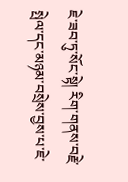ཇེ་ཟབ་ཏུ་སོང་སྟེ། རིག་གནས་བརྗེ་སྤེལ་དང་མཉམ་བསྲེས་བྱས་པ་ཇེ་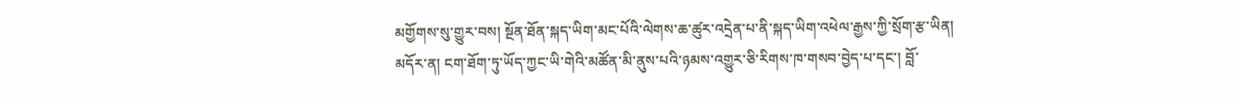མགྱོགས་སུ་གྱུར་བས། སྔོན་ཐོན་སྐད་ཡིག་མང་པོའི་ལེགས་ཆ་ཚུར་འདྲེན་པ་ནི་སྐད་ཡིག་འཕེལ་རྒྱས་ཀྱི་སྲོག་རྩ་ཡིན།
མདོར་ན། ངག་ཐོག་ཏུ་ཡོད་ཀྱང་ཡི་གེའི་མཚོན་མི་ནུས་པའི་ཉམས་འགྱུར་ཅི་རིགས་ཁ་གསབ་བྱེད་པ་དང་། བློ་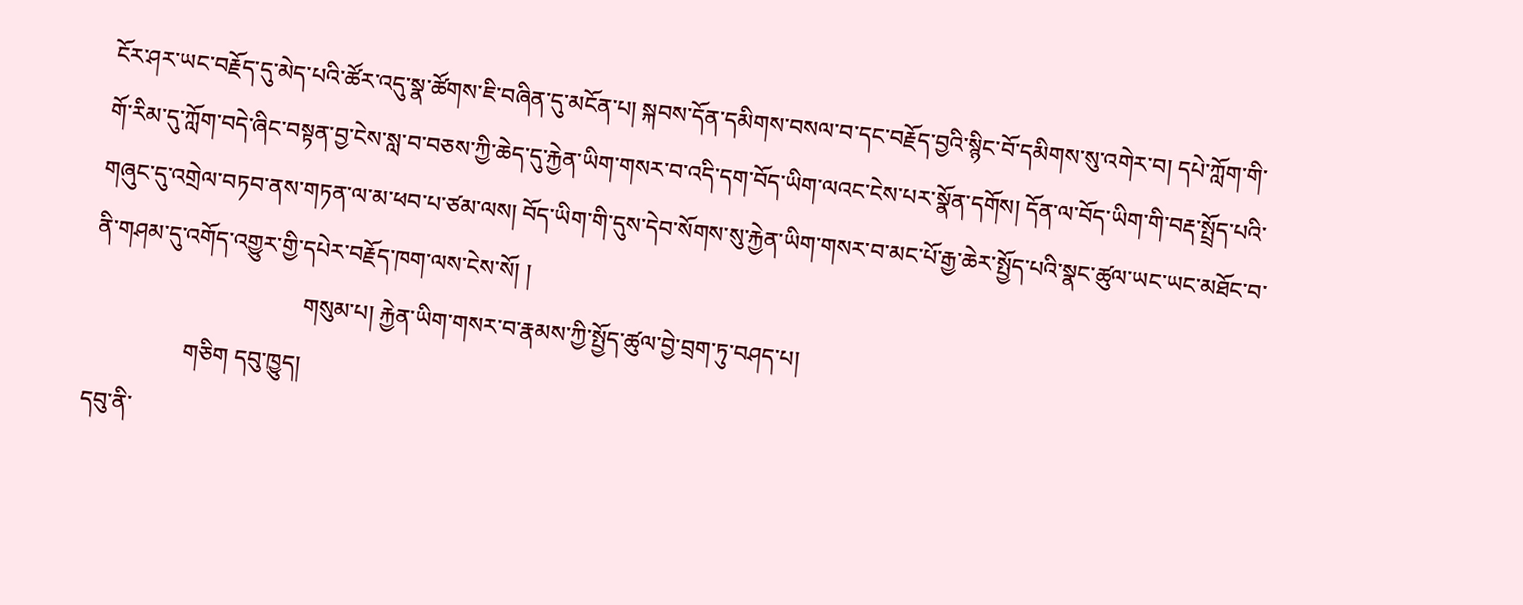ངོར་ཤར་ཡང་བརྗོད་དུ་མེད་པའི་ཚོར་འདུ་སྣ་ཚོགས་ཇི་བཞིན་དུ་མངོན་པ། སྐབས་དོན་དམིགས་བསལ་བ་དང་བརྗོད་བྱའི་སྙིང་བོ་དམིགས་སུ་འགེར་བ། དཔེ་ཀློག་གི་གོ་རིམ་དུ་ཀློག་བདེ་ཞིང་བསྟན་བྱ་ངེས་སླ་བ་བཅས་ཀྱི་ཆེད་དུ་རྐྱེན་ཡིག་གསར་བ་འདི་དག་བོད་ཡིག་ལའང་ངེས་པར་སྣོན་དགོས། དོན་ལ་བོད་ཡིག་གི་བརྡ་སྤྲོད་པའི་གཞུང་དུ་འགྲེལ་བཏབ་ནས་གཏན་ལ་མ་ཕབ་པ་ཙམ་ལས། བོད་ཡིག་གི་དུས་དེབ་སོགས་སུ་རྐྱེན་ཡིག་གསར་བ་མང་པོ་རྒྱ་ཆེར་སྤྱོད་པའི་སྣང་ཚུལ་ཡང་ཡང་མཐོང་བ་ནི་གཤམ་དུ་འགོད་འགྱུར་གྱི་དཔེར་བརྗོད་ཁག་ལས་ངེས་སོ། །
                                     གསུམ་པ། རྐྱེན་ཡིག་གསར་བ་རྣམས་ཀྱི་སྤྱོད་ཚུལ་བྱེ་བྲག་ཏུ་བཤད་པ།
                 གཅིག དབུ་ཁྱུད།
དབུ་ནི་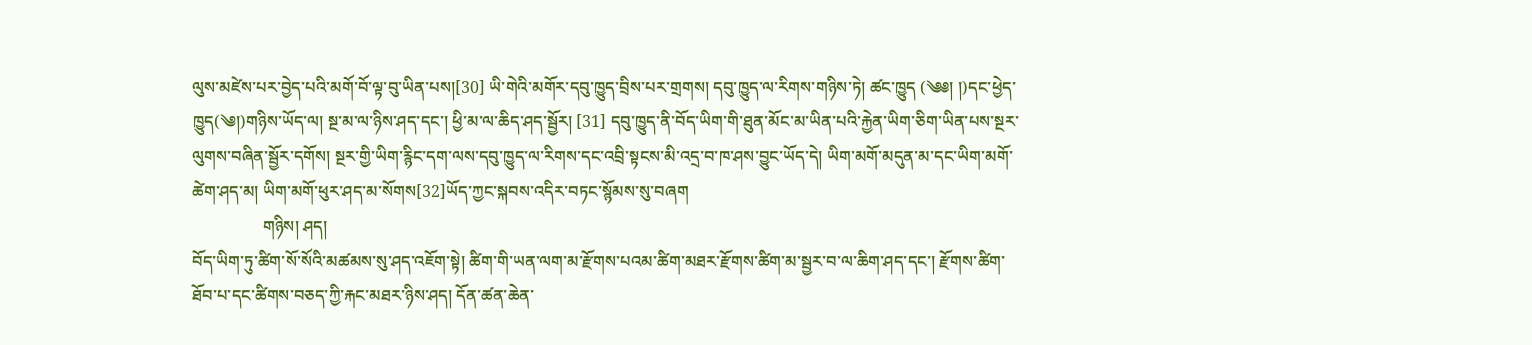ལུས་མཛེས་པར་བྱེད་པའི་མགོ་བོ་ལྟ་བུ་ཡིན་པས།[30] ཡི་གེའི་མགོར་དབུ་ཁྱུད་བྲིས་པར་གྲགས། དབུ་ཁྱུད་ལ་རིགས་གཉིས་ཏེ། ཚང་ཁྱུད (༄༅། །)དང་ཕྱེད་ཁྱུད(༄།)གཉིས་ཡོད་ལ། སྔ་མ་ལ་ཉིས་ཤད་དང་། ཕྱི་མ་ལ་ཆིད་ཤད་སྦྱོར། [31] དབུ་ཁྱུད་ནི་བོད་ཡིག་གི་ཐུན་མོང་མ་ཡིན་པའི་རྐྱེན་ཡིག་ཅིག་ཡིན་པས་སྔར་ལུགས་བཞིན་སྦྱོར་དགོས། སྔར་གྱི་ཡིག་རྙིང་དག་ལས་དབུ་ཁྱུད་ལ་རིགས་དང་འབྲི་སྟངས་མི་འདྲ་བ་ཁ་ཤས་བྱུང་ཡོད་དེ། ཡིག་མགོ་མདུན་མ་དང་ཡིག་མགོ་ཚེག་ཤད་མ། ཡིག་མགོ་ཕུར་ཤད་མ་སོགས[32]ཡོད་ཀྱང་སྐབས་འདིར་བཏང་སྙོམས་སུ་བཞག
                 གཉིས། ཤད།
བོད་ཡིག་ཏུ་ཚིག་སོ་སོའི་མཚམས་སུ་ཤད་འཇོག་སྟེ། ཚིག་གི་ཡན་ལག་མ་རྫོགས་པའམ་ཚིག་མཐར་རྫོགས་ཚིག་མ་སྦྱར་བ་ལ་ཆིག་ཤད་དང་། རྫོགས་ཚིག་ཐོབ་པ་དང་ཚིགས་བཅད་ཀྱི་རྐང་མཐར་ཉིས་ཤད། དོན་ཚན་ཆེན་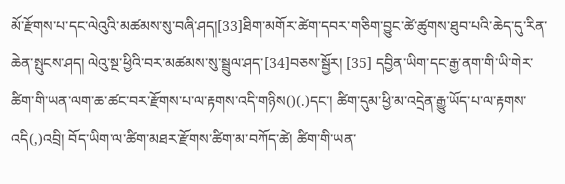མོ་རྫོགས་པ་དང་ལེའུའི་མཚམས་སུ་བཞི་ཤད།[33]ཐིག་མགོར་ཚེག་དབར་གཅིག་བྱུང་ཚེ་ཚུགས་ཐུབ་པའི་ཆེད་དུ་རིན་ཆེན་སྤུངས་ཤད། ལེའུ་སྔ་ཕྱིའི་བར་མཚམས་སུ་སྦྲུལ་ཤད་[34]བཅས་སྦྱོར། [35] དབྱིན་ཡིག་དང་རྒྱ་ནག་གི་ཡི་གེར་ཚིག་གི་ཡན་ལག་ཆ་ཚང་བར་རྫོགས་པ་ལ་རྟགས་འདི་གཉིས()(.)དང་། ཚིག་དུམ་ཕྱི་མ་འདྲེན་རྒྱུ་ཡོད་པ་ལ་རྟགས་འདི(,)འབྲི། བོད་ཡིག་ལ་ཚིག་མཐར་རྫོགས་ཚིག་མ་བཀོད་ཚེ། ཚིག་གི་ཡན་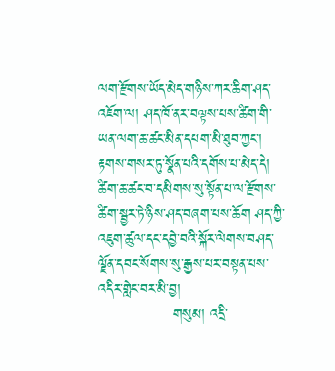ལག་རྫོགས་ཡོད་མེད་གཉིས་ཀར་ཆིག་ཤད་འཇོག་ལ། ཤད་ཁོ་ནར་བལྟས་པས་ཚིག་གི་ཡན་ལག་ཆ་ཚང་མིན་དཔག་མི་ཐུབ་ཀྱང་། རྟགས་གསར་ཏུ་སྣོན་པའི་དགོས་པ་མེད་དེ། ཚིག་ཆ་ཚང་བ་དམིགས་སུ་སྟོན་པ་ལ་རྫོགས་ཚིག་སྦྱར་ཏེ་ཉིས་ཤད་བཞག་པས་ཆོག ཤད་ཀྱི་འཇུག་ཚུལ་དང་དབྱེ་བའི་སྐོར་ལེགས་བཤད་ལྗོན་དབང་སོགས་སུ་རྒྱས་པར་བསྟན་པས་འདིར་གླེང་བར་མི་བྱ།
               གསུམ། འདྲི་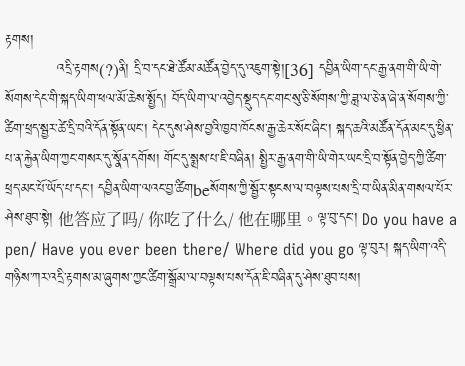རྟགས།
           འདྲི་རྟགས(?)ནི། དྲི་བ་དང་ཐེ་ཚོམ་མཚོན་བྱེད་དུ་འཇུག་སྟེ།[36] དབྱིན་ཡིག་དང་རྒྱ་ནག་གི་ཡི་གེ་སོགས་དེང་གི་སྐད་ཡིག་ཕལ་མོ་ཆེས་སྤྱོད། བོད་ཡིག་ལ་འབྱེད་སྡུད་དང་གང་སུ་ཅི་སོགས་ཀྱི་ཟླ་ལ་ཅེ་ན་ཞེ་ན་སོགས་ཀྱི་ཚིག་ཕྲད་སྦྱར་ཚེ་དྲི་བའི་དོན་སྟོན་ཡང་། དེང་དུས་ཤེས་བྱའི་ཁྱབ་ཁོངས་རྒྱ་ཆེར་སོང་ཞིང་། སྐད་ཆའི་མཚོན་དོན་མང་དུ་ཕྱིན་པ་ན་རྐྱེན་ཡིག་ཀྱང་གསར་དུ་སྣོན་དགོས། གོང་དུ་སྨྲས་པ་ཇི་བཞིན། སྤྱིར་རྒྱ་ནག་གི་ཡི་གེར་ཡང་དྲི་བ་སྟོན་བྱེད་ཀྱི་ཚིག་ཕྲད་མང་པོ་ཡོད་པ་དང་། དབྱིན་ཡིག་ལའང་བྱ་ཚིགbeསོགས་ཀྱི་སྦྱོར་སྟངས་ལ་བལྟས་པས་དྲི་བ་ཡིན་མིན་གསལ་པོར་ཤེས་ཐུབ་སྟེ། 他答应了吗/ 你吃了什么/ 他在哪里。ལྟ་བུ་དང་། Do you have a pen/ Have you ever been there/ Where did you go ལྟ་བུར། སྐད་ཡིག་འདི་གཉིས་ཀར་འདྲི་རྟགས་མ་ཞུགས་ཀྱང་ཚིག་སྒྲོམ་ལ་བལྟས་པས་དོན་ཇི་བཞིན་དུ་ཤེས་ཐུབ་པས།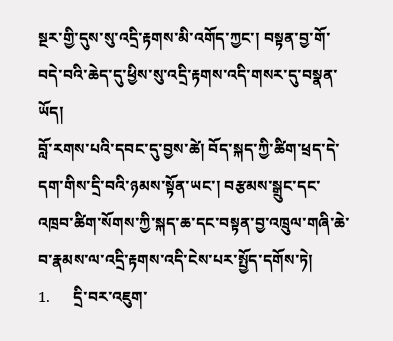སྔར་གྱི་དུས་སུ་འདྲི་རྟགས་མི་འགོད་ཀྱང་། བསྟན་བྱ་གོ་བདེ་བའི་ཆེད་དུ་ཕྱིས་སུ་འདྲི་རྟགས་འདི་གསར་དུ་བསྣན་ཡོད།
བློ་རགས་པའི་དབང་དུ་བྱས་ཚེ། བོད་སྐད་ཀྱི་ཚིག་ཕྲད་དེ་དག་གིས་དྲི་བའི་ཉམས་སྟོན་ཡང་། བརྩམས་སྒྲུང་དང་འཁྲབ་ཚིག་སོགས་ཀྱི་སྐད་ཆ་དང་བསྟན་བྱ་འཁྲུལ་གཞི་ཆེ་བ་རྣམས་ལ་འདྲི་རྟགས་འདི་ངེས་པར་སྤྱོད་དགོས་ཏེ།
1.      དྲི་བར་འཇུག་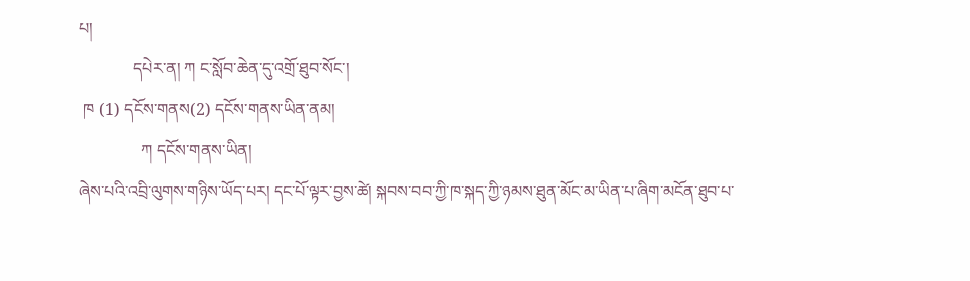པ།
             དཔེར་ན། ཀ ང་སློབ་ཆེན་དུ་འགྲོ་ཐུབ་སོང་།
 ཁ (1) དངོས་གནས(2) དངོས་གནས་ཡིན་ནམ།
               ཀ དངོས་གནས་ཡིན།
ཞེས་པའི་འབྲི་ལུགས་གཉིས་ཡོད་པར། དང་པོ་ལྟར་བྱས་ཚེ། སྐབས་བབ་ཀྱི་ཁ་སྐད་ཀྱི་ཉམས་ཐུན་མོང་མ་ཡིན་པ་ཞིག་མངོན་ཐུབ་པ་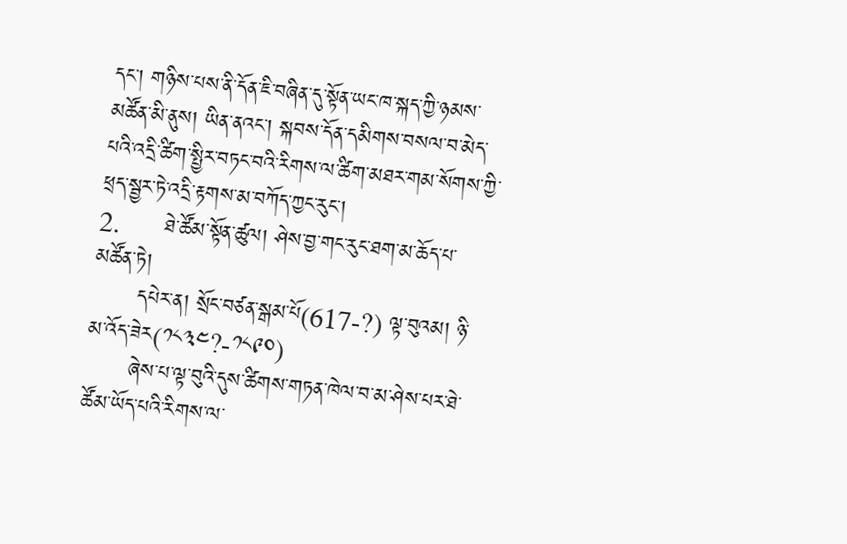དང་། གཉིས་པས་ནི་དོན་ཇི་བཞིན་དུ་སྟོན་ཡང་ཁ་སྐད་ཀྱི་ཉམས་མཚོན་མི་ནུས། ཡིན་ནའང་། སྐབས་དོན་དམིགས་བསལ་བ་མེད་པའི་འདྲི་ཚིག་སྤྱིར་བཏང་བའི་རིགས་ལ་ཚིག་མཐར་གམ་སོགས་ཀྱི་ཕྲད་སྦྱར་ཏེ་འདྲི་རྟགས་མ་བཀོད་ཀྱང་རུང་།
2.      ཐེ་ཚོམ་སྟོན་ཚུལ། ཤེས་བྱ་གང་རུང་ཐག་མ་ཆོད་པ་མཚོན་ཏེ།
      དཔེར་ན། སྲོང་བཙན་སྒམ་པོ(617-?) ལྟ་བུའམ། ཉི་མ་འོད་ཟེར(༡༨༣༤?-༡༨༩༠)
      ཞེས་པ་ལྟ་བུའི་དུས་ཚིགས་གཏན་ཁེལ་བ་མ་ཤེས་པར་ཐེ་ཚོམ་ཡོད་པའི་རིགས་ལ་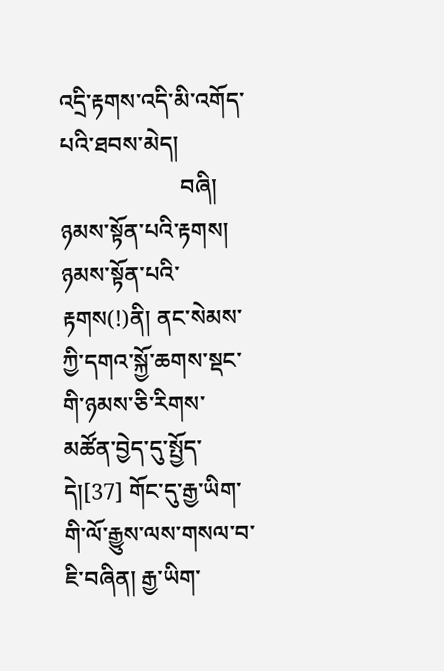འདྲི་རྟགས་འདི་མི་འགོད་པའི་ཐབས་མེད།
                     བཞི། ཉམས་སྟོན་པའི་རྟགས།
ཉམས་སྟོན་པའི་རྟགས(!)ནི། ནང་སེམས་ཀྱི་དགའ་སྐྱོ་ཆགས་སྡང་གི་ཉམས་ཅི་རིགས་མཚོན་བྱེད་དུ་སྤྱོད་དེ།[37] གོང་དུ་རྒྱ་ཡིག་གི་ལོ་རྒྱུས་ལས་གསལ་བ་ཇི་བཞིན། རྒྱ་ཡིག་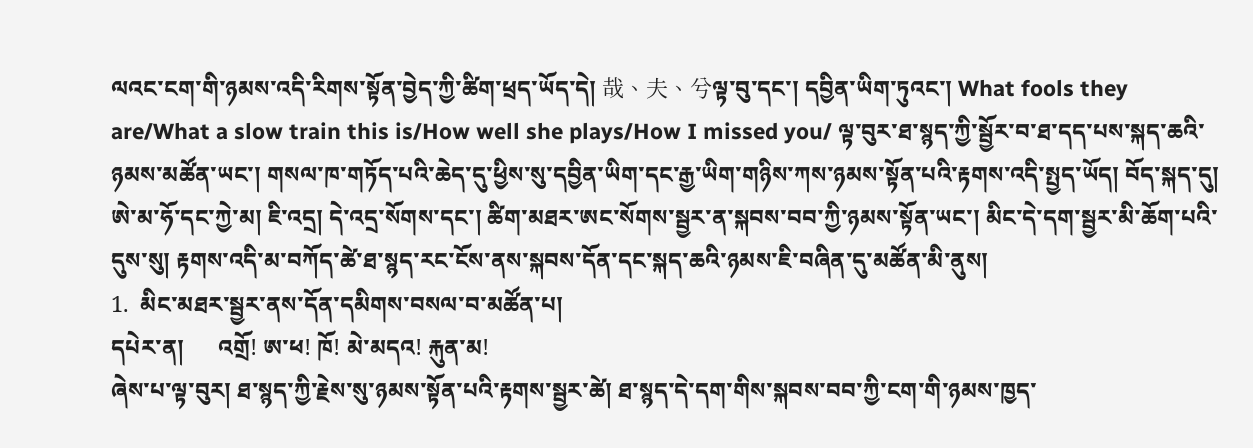ལའང་ངག་གི་ཉམས་འདི་རིགས་སྟོན་བྱེད་ཀྱི་ཚིག་ཕྲད་ཡོད་དེ། 哉、夫、兮ལྟ་བུ་དང་། དབྱིན་ཡིག་ཏུའང་། What fools they are/What a slow train this is/How well she plays/How I missed you/ ལྟ་བུར་ཐ་སྙད་ཀྱི་སྦྱོར་བ་ཐ་དད་པས་སྐད་ཆའི་ཉམས་མཚོན་ཡང་། གསལ་ཁ་གཏོད་པའི་ཆེད་དུ་ཕྱིས་སུ་དབྱིན་ཡིག་དང་རྒྱ་ཡིག་གཉིས་ཀས་ཉམས་སྟོན་པའི་རྟགས་འདི་སྤྱད་ཡོད། བོད་སྐད་དུ། ཨེ་མ་ཧོ་དང་ཀྱེ་མ། ཇི་འདྲ། དེ་འདྲ་སོགས་དང་། ཚིག་མཐར་ཨང་སོགས་སྦྱར་ན་སྐབས་བབ་ཀྱི་ཉམས་སྟོན་ཡང་། མིང་དེ་དག་སྦྱར་མི་ཆོག་པའི་དུས་སུ། རྟགས་འདི་མ་བཀོད་ཚེ་ཐ་སྙད་རང་ངོས་ནས་སྐབས་དོན་དང་སྐད་ཆའི་ཉམས་ཇི་བཞིན་དུ་མཚོན་མི་ནུས།
1.  མིང་མཐར་སྦྱར་ནས་དོན་དམིགས་བསལ་བ་མཚོན་པ།
དཔེར་ན།      འགྲོ! ཨ་ཕ! ཁོ! མེ་མདའ! རྐུན་མ!
ཞེས་པ་ལྟ་བུར། ཐ་སྙད་ཀྱི་རྗེས་སུ་ཉམས་སྟོན་པའི་རྟགས་སྦྱར་ཚེ། ཐ་སྙད་དེ་དག་གིས་སྐབས་བབ་ཀྱི་ངག་གི་ཉམས་ཁྱད་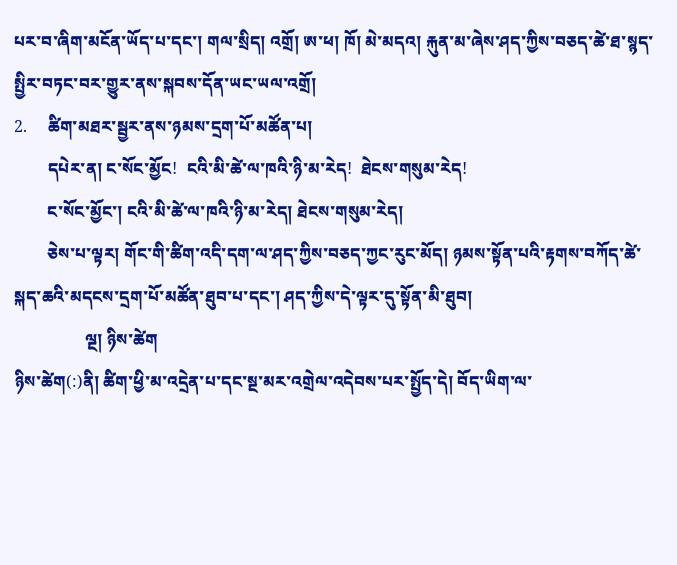པར་བ་ཞིག་མངོན་ཡོད་པ་དང་། གལ་སྲིད། འགྲོ། ཨ་ཕ། ཁོ། མེ་མདའ། རྐུན་མ་ཞེས་ཤད་ཀྱིས་བཅད་ཚེ་ཐ་སྙད་སྤྱིར་བཏང་བར་གྱུར་ནས་སྐབས་དོན་ཡང་ཡལ་འགྲོ།
2.     ཚིག་མཐར་སྦྱར་ནས་ཉམས་དྲག་པོ་མཚོན་པ།
        དཔེར་ན། ང་སོང་མྱོང!  ངའི་མི་ཚེ་ལ་ཁའི་ཉི་མ་རེད!  ཐེངས་གསུམ་རེད!
        ང་སོང་མྱོང་། ངའི་མི་ཚེ་ལ་ཁའི་ཉི་མ་རེད། ཐེངས་གསུམ་རེད།
        ཅེས་པ་ལྟར། གོང་གི་ཚིག་འདི་དག་ལ་ཤད་ཀྱིས་བཅད་ཀྱང་རུང་མོད། ཉམས་སྟོན་པའི་རྟགས་བཀོད་ཚེ་སྐད་ཆའི་མདངས་དྲག་པོ་མཚོན་ཐུབ་པ་དང་། ཤད་ཀྱིས་དེ་ལྟར་དུ་སྟོན་མི་ཐུབ།
                 ལྔ། ཉིས་ཚེག
ཉིས་ཚེག(:)ནི། ཚིག་ཕྱི་མ་འདྲེན་པ་དང་སྔ་མར་འགྲེལ་འདེབས་པར་སྤྱོད་དེ། བོད་ཡིག་ལ་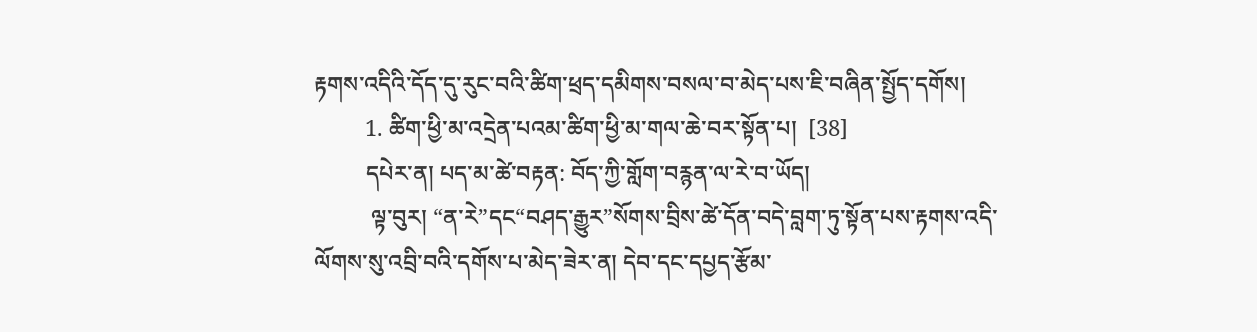རྟགས་འདིའི་དོད་དུ་རུང་བའི་ཚིག་ཕྲད་དམིགས་བསལ་བ་མེད་པས་ཇི་བཞིན་སྤྱོད་དགོས།
         1. ཚིག་ཕྱི་མ་འདྲེན་པའམ་ཚིག་ཕྱི་མ་གལ་ཆེ་བར་སྟོན་པ།  [38]
         དཔེར་ན། པད་མ་ཚེ་བརྟན: བོད་ཀྱི་གློག་བརྙན་ལ་རེ་བ་ཡོད།
          ལྟ་བུར། “ན་རེ”དང“བཤད་རྒྱུར”སོགས་བྲིས་ཚེ་དོན་བདེ་བླག་ཏུ་སྟོན་པས་རྟགས་འདི་ལོགས་སུ་འབྲི་བའི་དགོས་པ་མེད་ཟེར་ན། དེབ་དང་དཔྱད་རྩོམ་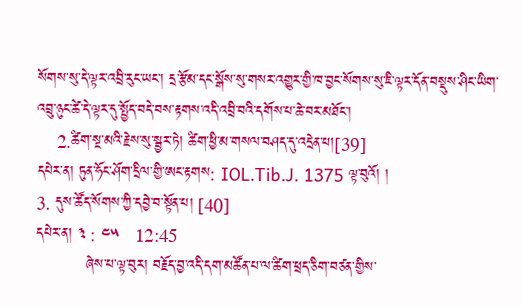སོགས་སུ་དེ་ལྟར་འབྲི་རུང་ཡང་། དྲ་རྩོམ་དང་སྒོས་སུ་གསར་འགྱུར་གྱི་ཁ་བྱང་སོགས་སུ་ཇི་ལྟར་དོན་བསྡུས་ཤིང་ཡིག་འབྲུ་ཉུང་ཚེ་དེ་ལྟར་དུ་སྤྱོད་བདེ་བས་རྟགས་འདི་འབྲི་བའི་དགོས་པ་ཆེ་བར་མཐོང་།
    2.ཚིག་སྔ་མའི་རྗེས་སུ་སྦྱར་ཏེ། ཚིག་ཕྱི་མ་གསལ་བཤད་དུ་འདྲེན་པ།[39]
དཔེར་ན། ཏུན་ཧོང་ཤོག་དྲིལ་གྱི་ཨང་རྟགས: IOL.Tib.J. 1375 ལྟ་བུའོ། །
3. དུས་ཚོད་སོགས་ཀྱི་དབྱེ་བ་སྟོན་པ། [40]
དཔེར་ན། ༣ : ༤༥   12:45
          ཞེས་པ་ལྟ་བུར། བརྗོད་བྱ་འདི་དག་མཚོན་པ་ལ་ཚིག་ཕྲད་ཅིག་བཙན་གྱིས་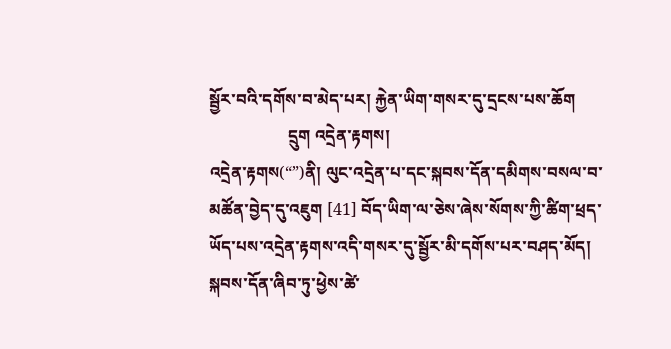སྦྱོར་བའི་དགོས་བ་མེད་པར། རྐྱེན་ཡིག་གསར་དུ་དྲངས་པས་ཆོག
                   དྲུག འདྲེན་རྟགས།
འདྲེན་རྟགས(“”)ནི། ལུང་འདྲེན་པ་དང་སྐབས་དོན་དམིགས་བསལ་བ་མཚོན་བྱེད་དུ་འཇུག [41] བོད་ཡིག་ལ་ཅེས་ཞེས་སོགས་ཀྱི་ཚིག་ཕྲད་ཡོད་པས་འདྲེན་རྟགས་འདི་གསར་དུ་སྦྱོར་མི་དགོས་པར་བཤད་མོད། སྐབས་དོན་ཞིབ་ཏུ་ཕྱེས་ཚེ་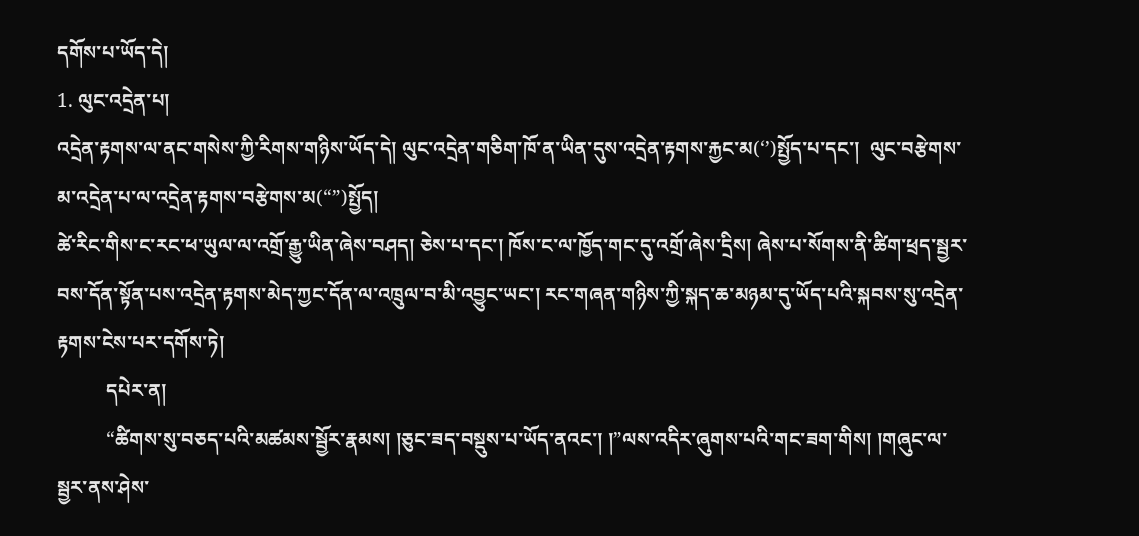དགོས་པ་ཡོད་དེ།
1. ལུང་འདྲེན་པ།
འདྲེན་རྟགས་ལ་ནང་གསེས་ཀྱི་རིགས་གཉིས་ཡོད་དེ། ལུང་འདྲེན་གཅིག་ཁོ་ན་ཡིན་དུས་འདྲེན་རྟགས་རྐྱང་མ(‘’)སྤྱོད་པ་དང་།  ལུང་བརྩེགས་མ་འདྲེན་པ་ལ་འདྲེན་རྟགས་བརྩེགས་མ(“”)སྤྱོད།
ཚེ་རིང་གིས་ང་རང་ཕ་ཡུལ་ལ་འགྲོ་རྒྱུ་ཡིན་ཞེས་བཤད། ཅེས་པ་དང་། ཁོས་ང་ལ་ཁྱོད་གང་དུ་འགྲོ་ཞེས་དྲིས། ཞེས་པ་སོགས་ནི་ཚིག་ཕྲད་སྦྱར་བས་དོན་སྟོན་པས་འདྲེན་རྟགས་མེད་ཀྱང་དོན་ལ་འཁྲུལ་བ་མི་འབྱུང་ཡང་། རང་གཞན་གཉིས་ཀྱི་སྐད་ཆ་མཉམ་དུ་ཡོད་པའི་སྐབས་སུ་འདྲེན་རྟགས་ངེས་པར་དགོས་ཏེ།
          དཔེར་ན།
          “ཚིགས་སུ་བཅད་པའི་མཚམས་སྦྱོར་རྣམས། །ཅུང་ཟད་བསྡུས་པ་ཡོད་ནའང་། །”ལས་འདིར་ཞུགས་པའི་གང་ཟག་གིས། །གཞུང་ལ་སྦྱར་ནས་ཤེས་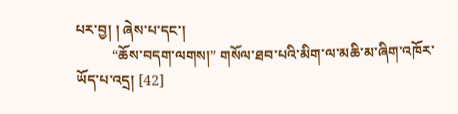པར་བྱ། ། ཞེས་པ་དང་།
          “ཆོས་བདག་ལགས།” གསོལ་ཐབ་པའི་མིག་ལ་མཆི་མ་ཞིག་འཁོར་ཡོད་པ་འདྲ། [42]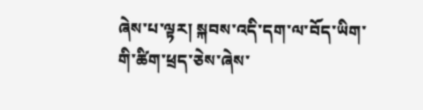ཞེས་པ་ལྟར། སྐབས་འདི་དག་ལ་བོད་ཡིག་གི་ཚིག་ཕྲད་ཅེས་ཞེས་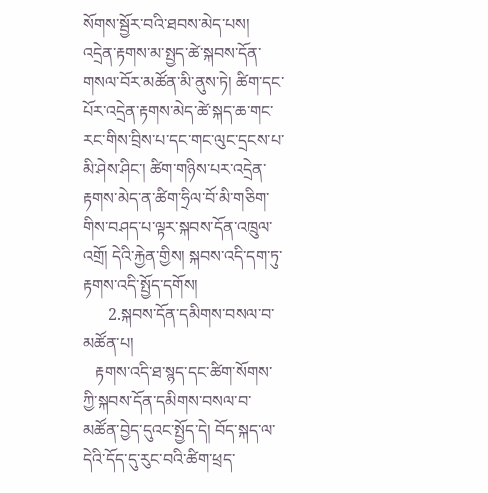སོགས་སྦྱོར་བའི་ཐབས་མེད་པས། འདྲེན་རྟགས་མ་སྤྱད་ཚེ་སྐབས་དོན་གསལ་བོར་མཚོན་མི་ནུས་ཏེ། ཚིག་དང་པོར་འདྲེན་རྟགས་མེད་ཚེ་སྐད་ཆ་གང་རང་གིས་བྲིས་པ་དང་གང་ལུང་དྲངས་པ་མི་ཤེས་ཤིང་། ཚིག་གཉིས་པར་འདྲེན་རྟགས་མེད་ན་ཚིག་ཧྲིལ་བོ་མི་གཅིག་གིས་བཤད་པ་ལྟར་སྐབས་དོན་འཁྲུལ་འགྲོ། དེའི་རྐྱེན་གྱིས། སྐབས་འདི་དག་ཏུ་རྟགས་འདི་སྤྱོད་དགོས།
      2.སྐབས་དོན་དམིགས་བསལ་བ་མཚོན་པ།
   རྟགས་འདི་ཐ་སྙད་དང་ཚིག་སོགས་ཀྱི་སྐབས་དོན་དམིགས་བསལ་བ་མཚོན་བྱེད་དུའང་སྤྱོད་དེ། བོད་སྐད་ལ་དེའི་དོད་དུ་རུང་བའི་ཚིག་ཕྲད་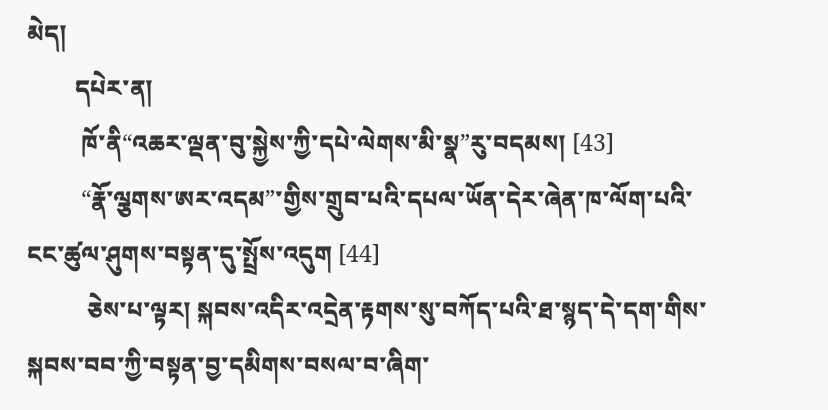མེད།
        དཔེར་ན།
         ཁོ་ནི“འཆར་ལྡན་བུ་སྐྱེས་ཀྱི་དཔེ་ལེགས་མི་སྣ”རུ་བདམས། [43]
         “རྣོ་ལྕགས་ཨར་འདམ”་གྱིས་གྲུབ་པའི་དཔལ་ཡོན་དེར་ཞེན་ཁ་ལོག་པའི་ངང་ཚུལ་ཤུགས་བསྟན་དུ་སྤྲོས་འདུག [44]
          ཅེས་པ་ལྟར། སྐབས་འདིར་འདྲེན་རྟགས་སུ་བཀོད་པའི་ཐ་སྙད་དེ་དག་གིས་སྐབས་བབ་ཀྱི་བསྟན་བྱ་དམིགས་བསལ་བ་ཞིག་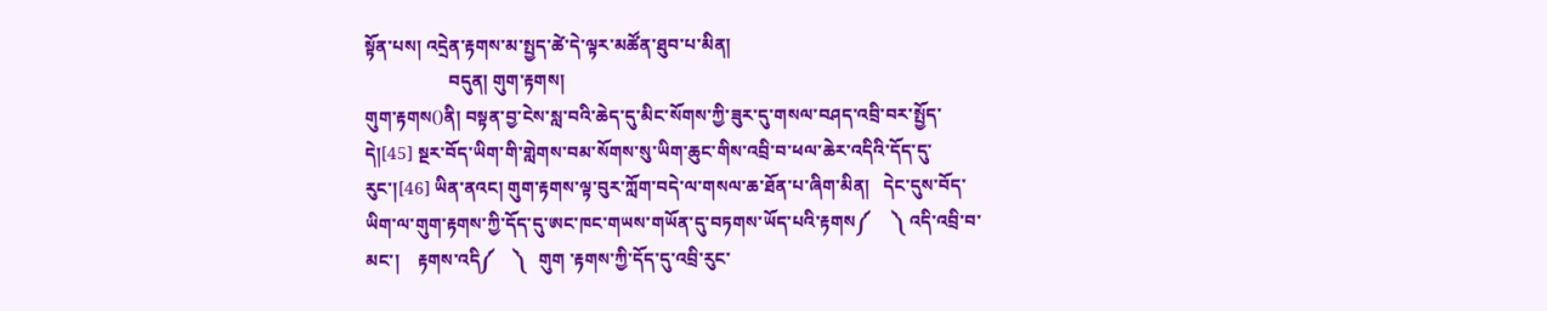སྟོན་པས། འདྲེན་རྟགས་མ་སྤྱད་ཚེ་དེ་ལྟར་མཚོན་ཐུབ་པ་མིན།
                   བདུན། གུག་རྟགས།
གུག་རྟགས()ནི། བསྟན་བྱ་ངེས་སླ་བའི་ཆེད་དུ་མིང་སོགས་ཀྱི་ཟུར་དུ་གསལ་བཤད་འབྲི་བར་སྤྱོད་དེ།[45] སྔར་བོད་ཡིག་གི་གླེགས་བམ་སོགས་སུ་ཡིག་ཆུང་གིས་འབྲི་བ་ཕལ་ཆེར་འདིའི་དོད་དུ་རུང་།[46] ཡིན་ནའང། གུག་རྟགས་ལྟ་བུར་ཀློག་བདེ་ལ་གསལ་ཆ་ཐོན་པ་ཞིག་མིན།   དེང་དུས་བོད་ཡིག་ལ་གུག་རྟགས་ཀྱི་དོད་དུ་ཨང་ཁང་གཡས་གཡོན་དུ་བཏགས་ཡོད་པའི་རྟགས༼     ༽ འདི་འབྲི་བ་མང་།    རྟགས་འདི༼    ༽   གུག ་རྟགས་ཀྱི་དོད་དུ་འབྲི་རུང་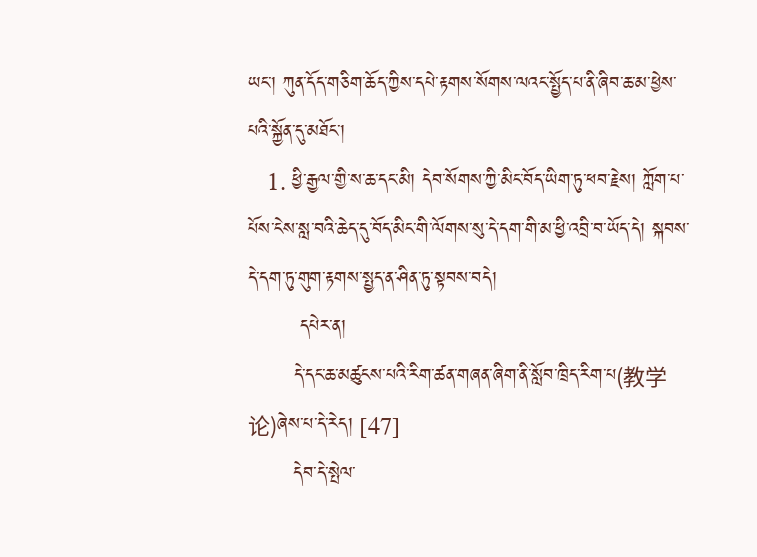ཡང་། ཀུན་དོད་གཅིག་ཆོད་ཀྱིས་དཔེ་རྟགས་སོགས་ལའང་སྤྱོད་པ་ནི་ཞིབ་ཆ་མ་ཕྱེས་པའི་སྐྱོན་དུ་མཐོང་།
   1. ཕྱི་རྒྱལ་གྱི་ས་ཆ་དང་མི། དེབ་སོགས་ཀྱི་མིང་བོད་ཡིག་ཏུ་ཕབ་རྗེས། ཀློག་པ་པོས་ངེས་སླ་བའི་ཆེད་དུ་བོད་མིང་གི་ལོགས་སུ་དེ་དག་གི་མ་ཕྱི་འབྲི་བ་ཡོད་དེ། སྐབས་དེ་དག་ཏུ་གུག་རྟགས་སྤྱད་ན་ཤིན་ཏུ་སྟབས་བདེ།
        དཔེར་ན།
       དེ་དང་ཆ་མཚུངས་པའི་རིག་ཚན་གཞན་ཞིག་ནི་སློབ་ཁྲིད་རིག་པ(教学论)ཞེས་པ་དེ་རེད། [47]
       དེབ་དེ་སྤེལ་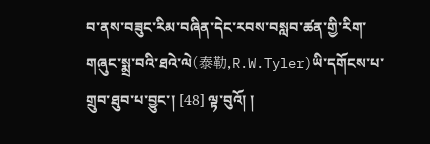བ་ནས་བཟུང་རིམ་བཞིན་དེང་རབས་བསླབ་ཚན་གྱི་རིག་གཞུང་སྨྲ་བའི་ཐའེ་ལེ(泰勒,R.W.Tyler)ཡི་དགོངས་པ་གྲུབ་ཐུབ་པ་བྱུང་། [48] ལྟ་བུའོ། །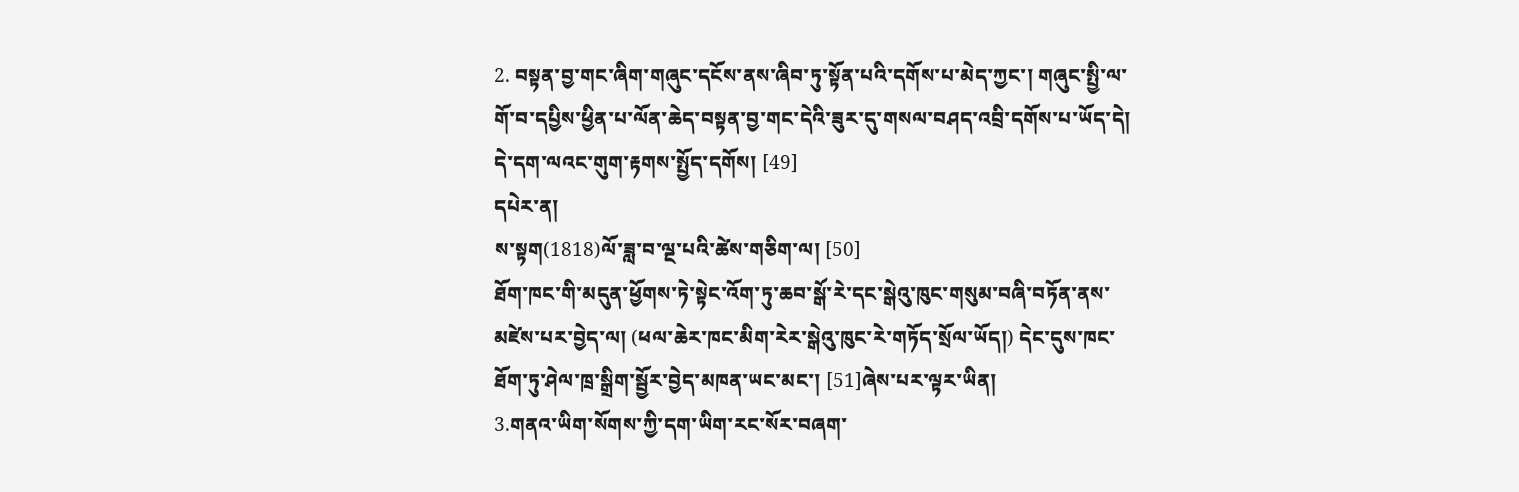2. བསྟན་བྱ་གང་ཞིག་གཞུང་དངོས་ནས་ཞིབ་ཏུ་སྟོན་པའི་དགོས་པ་མེད་ཀྱང་། གཞུང་སྤྱི་ལ་གོ་བ་དཔྱིས་ཕྱིན་པ་ལོན་ཆེད་བསྟན་བྱ་གང་དེའི་ཟུར་དུ་གསལ་བཤད་འབྲི་དགོས་པ་ཡོད་དེ།  དེ་དག་ལའང་གུག་རྟགས་སྤྱོད་དགོས། [49]
དཔེར་ན།
ས་སྟག(1818)ལོ་ཟླ་བ་ལྔ་པའི་ཚེས་གཅིག་ལ། [50]
ཐོག་ཁང་གི་མདུན་ཕྱོགས་ཏེ་སྟེང་འོག་ཏུ་ཆབ་སྒོ་རེ་དང་སྒེའུ་ཁུང་གསུམ་བཞི་བཏོན་ནས་མཛེས་པར་བྱེད་ལ། (ཕལ་ཆེར་ཁང་མིག་རེར་སྒེའུ་ཁུང་རེ་གཏོད་སྲོལ་ཡོད།) དེང་དུས་ཁང་ཐོག་ཏུ་ཤེལ་ཁྲ་སྒྲིག་སྦྱོར་བྱེད་མཁན་ཡང་མང་། [51]ཞེས་པར་ལྟར་ཡིན།
3.གནའ་ཡིག་སོགས་ཀྱི་དག་ཡིག་རང་སོར་བཞག་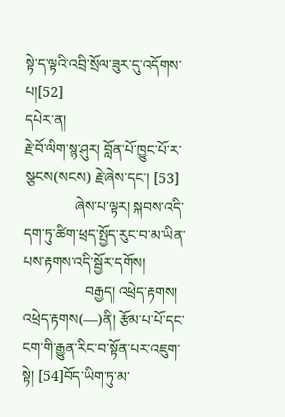སྟེ་ད་ལྟའི་འབྲི་སྲོལ་ཟུར་དུ་འདོགས་པ།[52]
དཔེར་ན།
རྗེ་བོ་ལིག་སྙ་ཤུར། བློན་པོ་ཁྱུང་པོ་ར་སྩངས(སངས) རྗེ་ཞེས་དང་། [53]
              ཞེས་པ་ལྟར། སྐབས་འདི་དག་ཏུ་ཚིག་ཕྲད་སྤྱོད་རུང་བ་མ་ཡིན་པས་རྟགས་འདི་སྦྱོར་དགོས།
                 བརྒྱད། འཕྲེད་རྟགས།
འཕྲེད་རྟགས(—)ནི། རྩོམ་པ་པོ་དང་ངག་གི་རྒྱུན་རིང་བ་སྟོན་པར་འཇུག་སྟེ། [54]བོད་ཡིག་ཏུ་མ་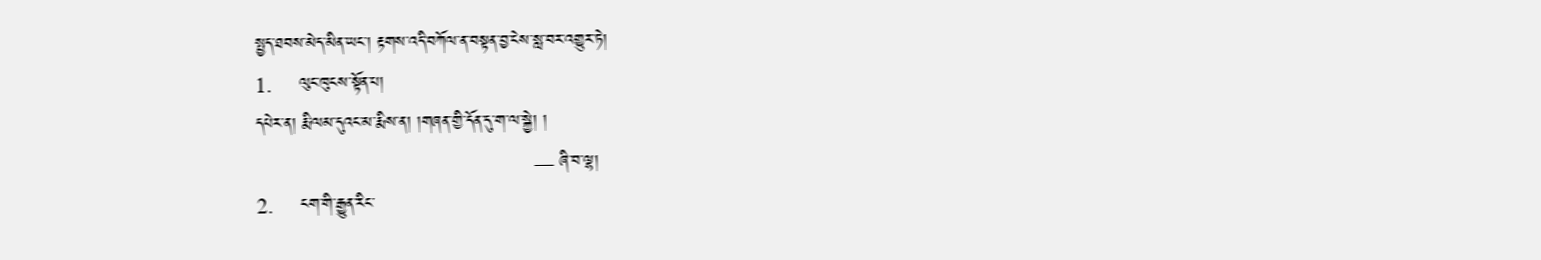སྤྱད་ཐབས་མེད་མིན་ཡང་། རྟགས་འདི་བཀོལ་ན་བསྟན་བྱ་ངེས་སླ་བར་འགྱུར་ཏེ།
1.     ལུང་ཁུངས་སྟོན་པ།
དཔེར་ན། རྨི་ལམ་དུའང་མ་རྨིས་ན། །གཞན་གྱི་དོན་དུ་ག་ལ་སྐྱེ། །
                                                  — ཞི་བ་ལྷ།
2.     ངག་གི་རྒྱུན་རིང་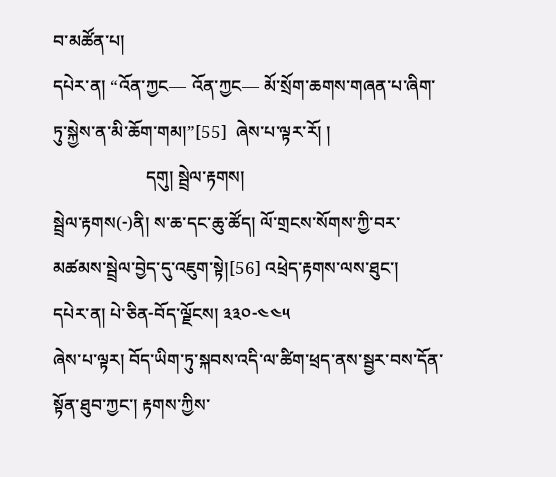བ་མཚོན་པ།
དཔེར་ན། “འོན་ཀྱང— འོན་ཀྱང— མོ་སྲོག་ཆགས་གཞན་པ་ཞིག་ཏུ་སྐྱེས་ན་མི་ཆོག་གམ།”[55]  ཞེས་པ་ལྟར་རོ། །
                     དགུ། སྦྲེལ་རྟགས།
སྦྲེལ་རྟགས(-)ནི། ས་ཆ་དང་ཆུ་ཚོད། ལོ་གྲངས་སོགས་ཀྱི་བར་མཚམས་སྦྲེལ་བྱེད་དུ་འཇུག་སྟེ།[56] འཕྲེད་རྟགས་ལས་ཐུང་།
དཔེར་ན། པེ་ཅིན-བོད་ལྗོངས། ༣༣༠-༤༤༥
ཞེས་པ་ལྟར། བོད་ཡིག་ཏུ་སྐབས་འདི་ལ་ཚིག་ཕྲད་ནས་སྦྱར་བས་དོན་སྟོན་ཐུབ་ཀྱང་། རྟགས་ཀྱིས་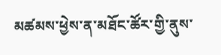མཚམས་ཕྱེས་ན་མཐོང་ཚོར་གྱི་ནུས་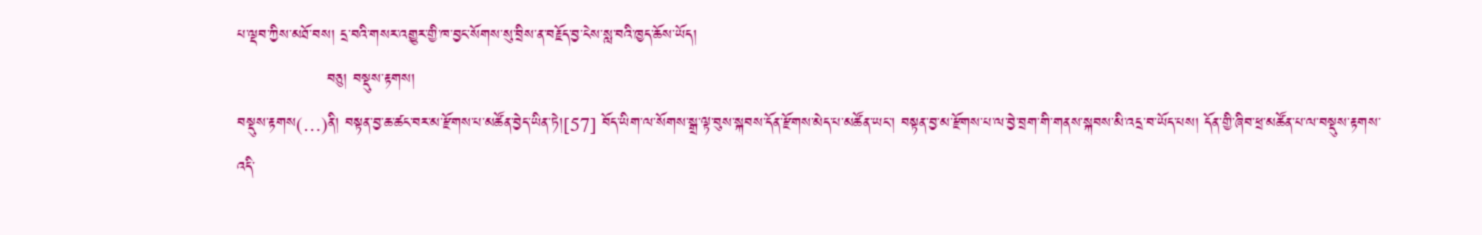པ་ལྡབ་ཀྱིས་མཐོ་བས། དྲ་བའི་གསར་འགྱུར་གྱི་ཁ་བྱང་སོགས་སུ་བྲིས་ན་བརྗོད་བྱ་ངེས་སླ་བའི་ཁྱད་ཆོས་ཡོད།
                 བཅུ། བསྡུས་རྟགས།
བསྡུས་རྟགས(…)ནི། བསྟན་བྱ་ཆ་ཚང་བར་མ་རྫོགས་པ་མཚོན་བྱེད་ཡིན་ཏེ།[57] བོད་ཡིག་ལ་སོགས་སྒྲ་ལྟ་བུས་སྐབས་དོན་རྫོགས་མེད་པ་མཚོན་ཡང་། བསྟན་བྱ་མ་རྫོགས་པ་ལ་བྱེ་བྲག་གི་གནས་སྐབས་མི་འདྲ་བ་ཡོད་པས། དོན་གྱི་ཞིབ་ཕྲ་མཚོན་པ་ལ་བསྡུས་རྟགས་འདི་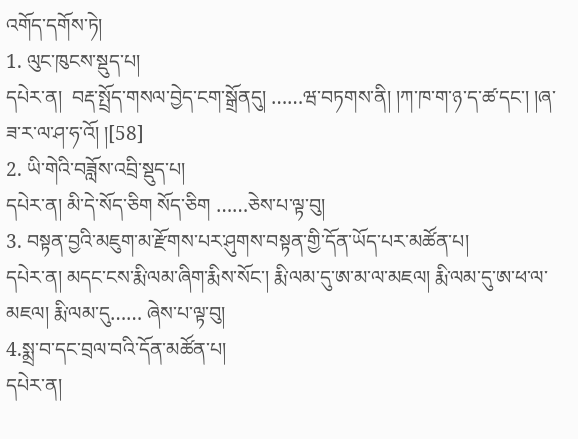འགོད་དགོས་ཏེ།
1. ལུང་ཁུངས་སྡུད་པ།
དཔེར་ན།  བརྡ་སྤྲོད་གསལ་བྱེད་ངག་སྒྲོནདུ། ……ཝ་བཏགས་ནི། །ཀ་ཁ་ག་ཉ་ད་ཚ་དང་། །ཞ་ཟ་ར་ལ་ཤ་ཧ་འོ། །[58]
2. ཡི་གེའི་བཟློས་འབྲི་སྡུད་པ།
དཔེར་ན། མི་དེ་སོད་ཅིག སོད་ཅིག ……ཅེས་པ་ལྟ་བུ།
3. བསྟན་བྱའི་མཇུག་མ་རྫོགས་པར་ཤུགས་བསྟན་གྱི་དོན་ཡོད་པར་མཚོན་པ།
དཔེར་ན། མདང་ངས་རྨི་ལམ་ཞིག་རྨིས་སོང་། རྨི་ལམ་དུ་ཨ་མ་ལ་མཇལ། རྨི་ལམ་དུ་ཨ་ཕ་ལ་མཇལ། རྨི་ལམ་དུ…… ཞེས་པ་ལྟ་བུ།
4.སྨྲ་བ་དང་བྲལ་བའི་དོན་མཚོན་པ།
དཔེར་ན།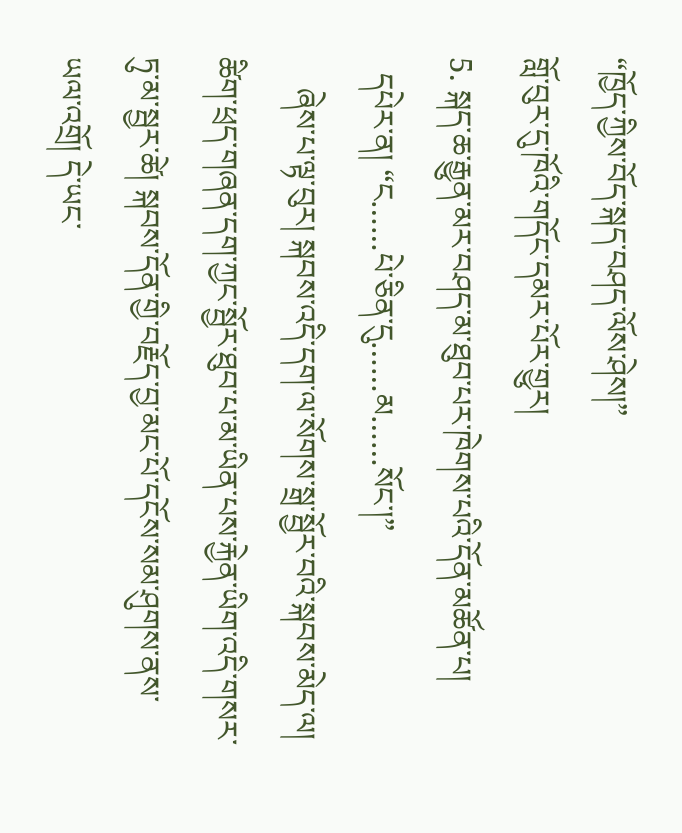“ཁྱོད་ཀྱིས་བོད་སྐད་བཤད་ལོས་ཤེས།”
གློ་བུར་དུ་ཁོའི་གདོང་དམར་པོར་གྱུར།
5. སྐད་ཆ་རྒྱུན་མར་བཤད་མ་ཐུབ་པར་ཁེགས་པའི་དོན་མཚོན་པ།
  དཔེར་ན། “ང……པེ་ཅིན་དུ……མ……སོང་།”
    ཞེས་པ་ལྟ་བུར། སྐབས་འདི་དག་ལ་སོགས་སྒྲ་སྦྱོར་བའི་སྐབས་མེད་ལ། ཚིག་ཕྲད་གཞན་དག་ཀྱང་སྦྱོར་ཐུབ་པ་མ་ཡིན་པས་རྐྱེན་ཡིག་འདི་གསར་ཏུ་མ་སྦྱར་ཚེ། སྐབས་དོན་གྱི་བརྗོད་བྱ་མང་པོ་དངོས་སམ་ཤུགས་ནས་ཡལ་འགྲོ། དེ་ཡང་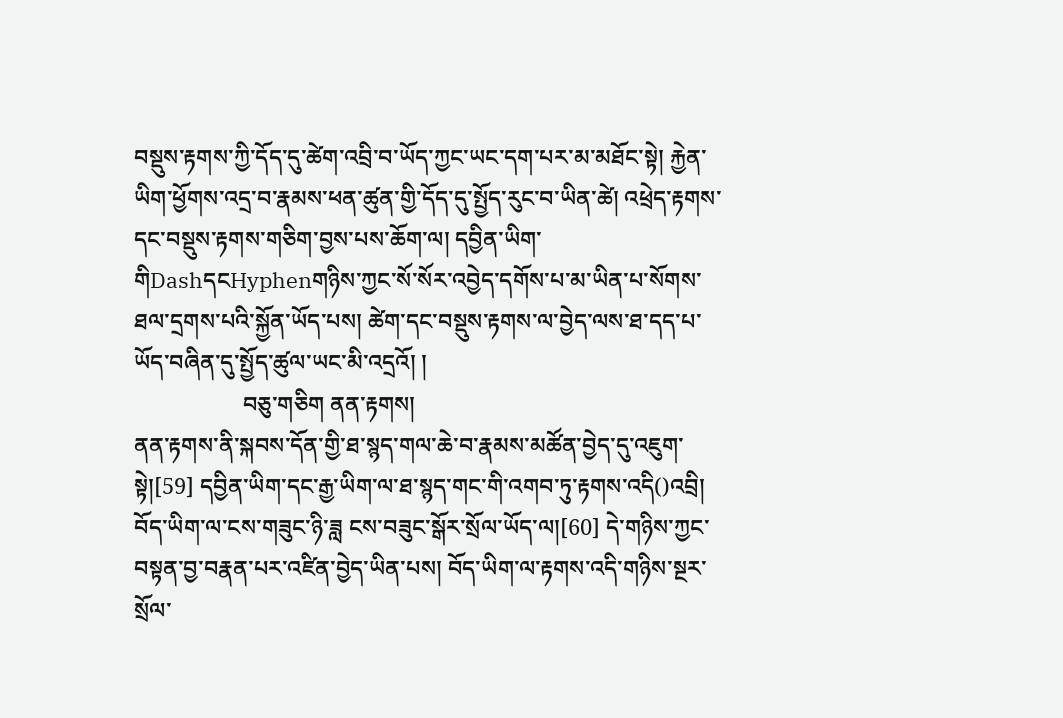བསྡུས་རྟགས་ཀྱི་དོད་དུ་ཚེག་འབྲི་བ་ཡོད་ཀྱང་ཡང་དག་པར་མ་མཐོང་སྟེ། རྐྱེན་ཡིག་ཕྱོགས་འདྲ་བ་རྣམས་ཕན་ཚུན་གྱི་དོད་དུ་སྤྱོད་རུང་བ་ཡིན་ཚེ། འཕྲེད་རྟགས་དང་བསྡུས་རྟགས་གཅིག་བྱས་པས་ཆོག་ལ། དབྱིན་ཡིག་གིDashདངHyphenགཉིས་ཀྱང་སོ་སོར་འབྱེད་དགོས་པ་མ་ཡིན་པ་སོགས་ཐལ་དྲགས་པའི་སྐྱོན་ཡོད་པས། ཚེག་དང་བསྡུས་རྟགས་ལ་བྱེད་ལས་ཐ་དད་པ་ཡོད་བཞིན་དུ་སྤྱོད་ཚུལ་ཡང་མི་འདྲའོ། །
                   བཅུ་གཅིག ནན་རྟགས།
ནན་རྟགས་ནི་སྐབས་དོན་གྱི་ཐ་སྙད་གལ་ཆེ་བ་རྣམས་མཚོན་བྱེད་དུ་འཇུག་སྟེ།[59] དབྱིན་ཡིག་དང་རྒྱ་ཡིག་ལ་ཐ་སྙད་གང་གི་འགབ་ཏུ་རྟགས་འདི()འབྲི། བོད་ཡིག་ལ་ངས་གཟུང་ཉི་ཟླ ངས་བཟུང་སྒོར་སྲོལ་ཡོད་ལ།[60] དེ་གཉིས་ཀྱང་བསྟན་བྱ་བརྣན་པར་འཛིན་བྱེད་ཡིན་པས། བོད་ཡིག་ལ་རྟགས་འདི་གཉིས་སྔར་སྲོལ་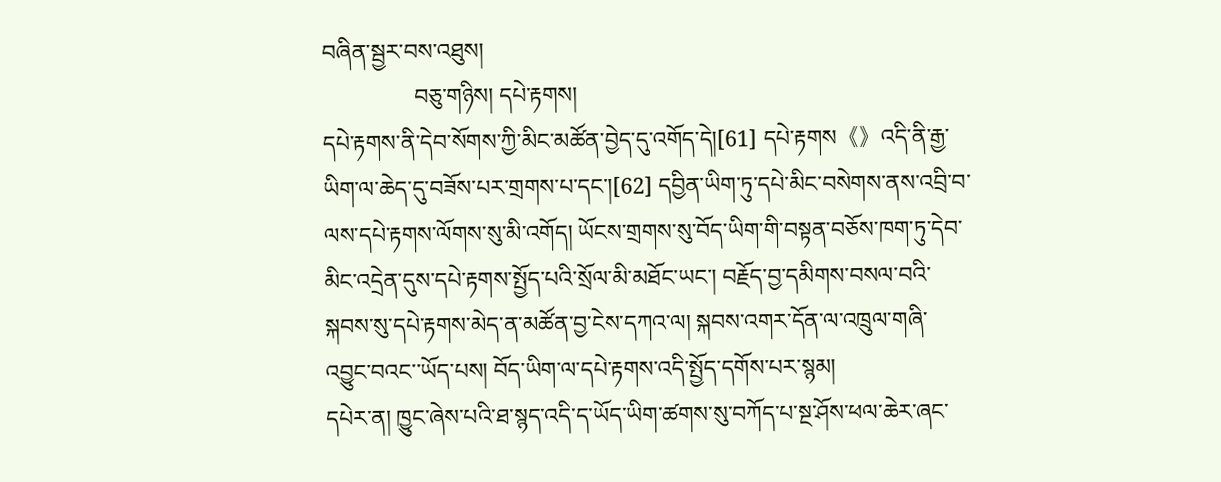བཞིན་སྦྱར་བས་འཐུས།
                བཅུ་གཉིས། དཔེ་རྟགས།
དཔེ་རྟགས་ནི་དེབ་སོགས་ཀྱི་མིང་མཚོན་བྱེད་དུ་འགོད་དེ།[61] དཔེ་རྟགས《》འདི་ནི་རྒྱ་ཡིག་ལ་ཆེད་དུ་བཟོས་པར་གྲགས་པ་དང་།[62] དབྱིན་ཡིག་ཏུ་དཔེ་མིང་བསེགས་ནས་འབྲི་བ་ལས་དཔེ་རྟགས་ལོགས་སུ་མི་འགོད། ཡོངས་གྲགས་སུ་བོད་ཡིག་གི་བསྟན་བཅོས་ཁག་ཏུ་དེབ་མིང་འདྲེན་དུས་དཔེ་རྟགས་སྤྱོད་པའི་སྲོལ་མི་མཐོང་ཡང་། བརྗོད་བྱ་དམིགས་བསལ་བའི་སྐབས་སུ་དཔེ་རྟགས་མེད་ན་མཚོན་བྱ་ངེས་དཀའ་ལ། སྐབས་འགར་དོན་ལ་འཁྲུལ་གཞི་འབྱུང་བའང་་ཡོད་པས། བོད་ཡིག་ལ་དཔེ་རྟགས་འདི་སྤྱོད་དགོས་པར་སྙམ།
དཔེར་ན། ཁྱུང་ཞེས་པའི་ཐ་སྙད་འདི་ད་ཡོད་ཡིག་ཚགས་སུ་བཀོད་པ་སྔ་ཤོས་ཕལ་ཆེར་ཞང་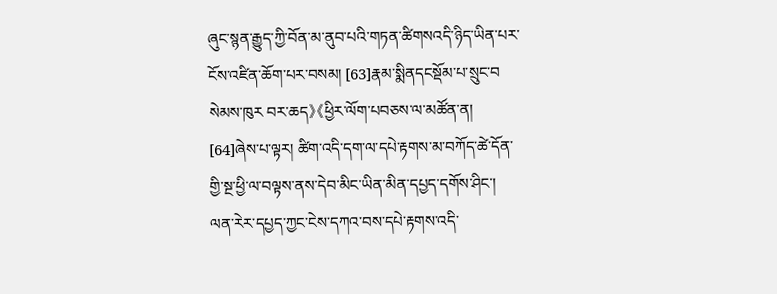ཞུང་སྙན་རྒྱུད་ཀྱི་བོན་མ་ནུབ་པའི་གཏན་ཚིགསའདི་ཉིད་ཡིན་པར་ངོས་འཛིན་ཆོག་པར་བསམ། [63]རྣམ་སྨིནདངསྡོམ་པ་སྲུང་བ སེམས་ཁུར བར་ཆད》《ཕྱིར་ལོག་པབཅས་ལ་མཚོན་ན། [64]ཞེས་པ་ལྟར། ཚིག་འདི་དག་ལ་དཔེ་རྟགས་མ་བཀོད་ཚེ་དོན་གྱི་སྔ་ཕྱི་ལ་བལྟས་ནས་དེབ་མིང་ཡིན་མིན་དཔྱད་དགོས་ཤིང་། ལན་རེར་དཔྱད་ཀྱང་ངེས་དཀའ་བས་དཔེ་རྟགས་འདི་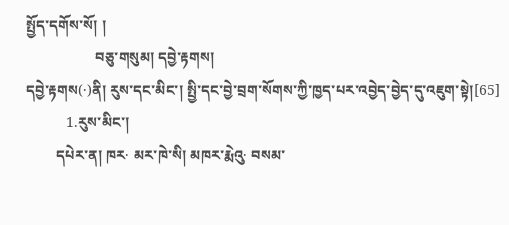སྤྱོད་དགོས་སོ། །
                   བཅུ་གསུམ། དབྱེ་རྟགས།
དབྱེ་རྟགས(·)ནི། རུས་དང་མིང་། སྤྱི་དང་བྱེ་བྲག་སོགས་ཀྱི་ཁྱད་པར་འབྱེད་བྱེད་དུ་འཇུག་སྟེ།[65]
           1.རུས་མིང་།
        དཔེར་ན། ཁར· མར་ཁེ་སི། མཁར་རྨེའུ· བསམ་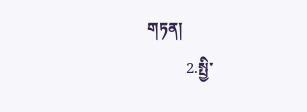གཏན།
          2.སྤྱི་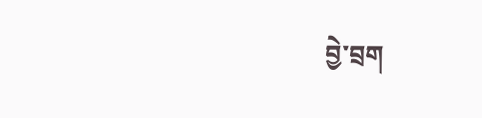བྱེ་བྲག